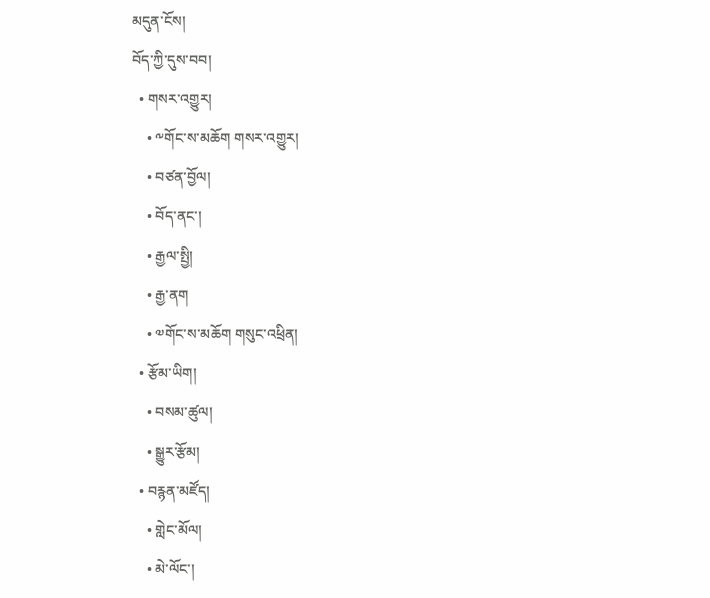མདུན་ངོས།
བོད་ཀྱི་དུས་བབ།
  • གསར་འགྱུར།
    • ༸གོང་ས་མཆོག གསར་འགྱུར།
    • བཙན་བྱོལ།
    • བོད་ནང་།
    • རྒྱལ་སྤྱི།
    • རྒྱ་ནག
    • ༧གོང་ས་མཆོག གསུང་འཕྲིན།
  • རྩོམ་ཡིག།
    • བསམ་ཚུལ།
    • སྒྱུར་རྩོམ།
  • བརྙན་མཛོད།
    • གླེང་མོལ།
    • མེ་ལོང་།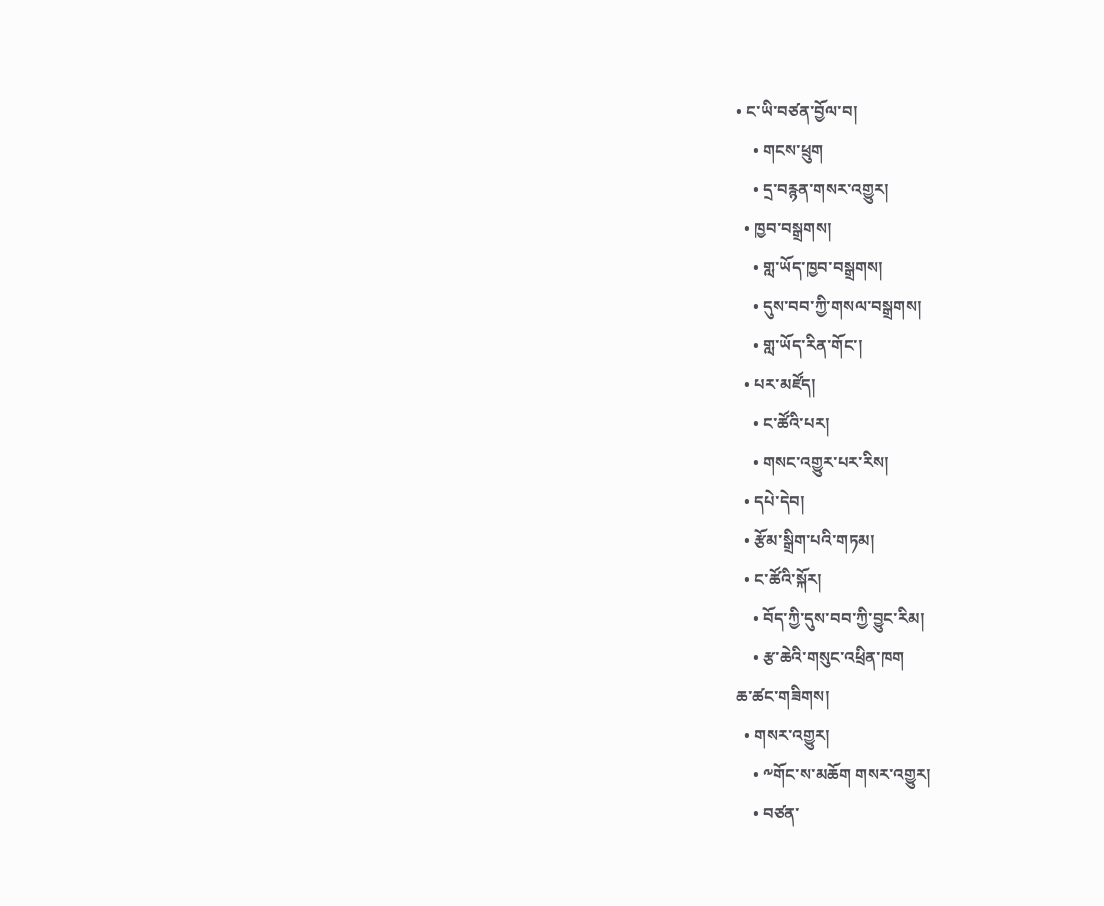• ང་ཡི་བཙན་བྱོལ་བ།
    • གངས་ཕྲུག
    • དྲ་བརྙན་གསར་འགྱུར།
  • ཁྱབ་བསྒྲགས།
    • གླ་ཡོད་ཁྱབ་བསྒྲགས།
    • དུས་བབ་ཀྱི་གསལ་བསྒྲགས།
    • གླ་ཡོད་རིན་གོང་།
  • པར་མཛོད།
    • ང་ཚོའི་པར།
    • གསང་འགྱུར་པར་རིས།
  • དཔེ་དེབ།
  • རྩོམ་སྒྲིག་པའི་གཏམ།
  • ང་ཚོའི་སྐོར།
    • བོད་ཀྱི་དུས་བབ་ཀྱི་བྱུང་རིམ།
    • རྩ་ཆེའི་གསུང་འཕྲིན་ཁག
ཆ་ཚང་གཟིགས།
  • གསར་འགྱུར།
    • ༸གོང་ས་མཆོག གསར་འགྱུར།
    • བཙན་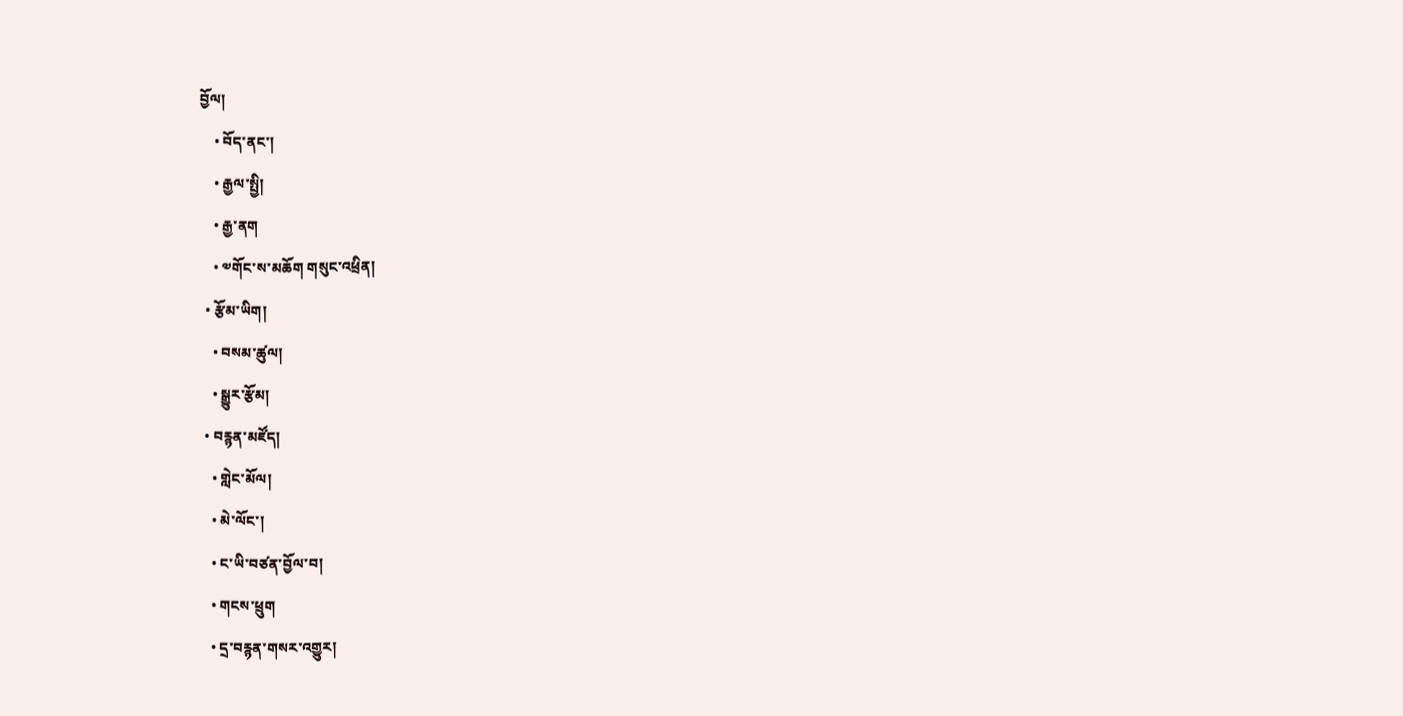བྱོལ།
    • བོད་ནང་།
    • རྒྱལ་སྤྱི།
    • རྒྱ་ནག
    • ༧གོང་ས་མཆོག གསུང་འཕྲིན།
  • རྩོམ་ཡིག།
    • བསམ་ཚུལ།
    • སྒྱུར་རྩོམ།
  • བརྙན་མཛོད།
    • གླེང་མོལ།
    • མེ་ལོང་།
    • ང་ཡི་བཙན་བྱོལ་བ།
    • གངས་ཕྲུག
    • དྲ་བརྙན་གསར་འགྱུར།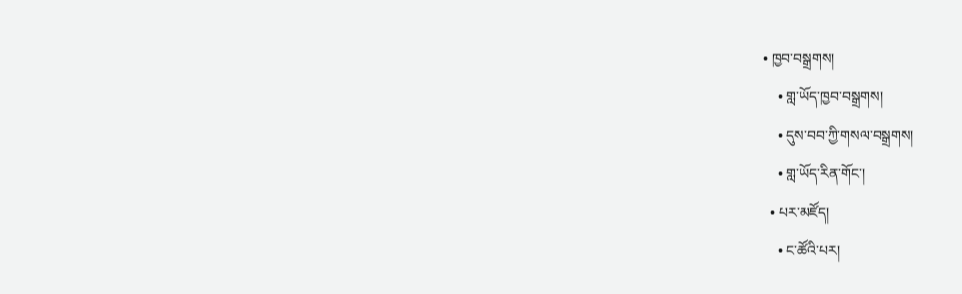• ཁྱབ་བསྒྲགས།
    • གླ་ཡོད་ཁྱབ་བསྒྲགས།
    • དུས་བབ་ཀྱི་གསལ་བསྒྲགས།
    • གླ་ཡོད་རིན་གོང་།
  • པར་མཛོད།
    • ང་ཚོའི་པར།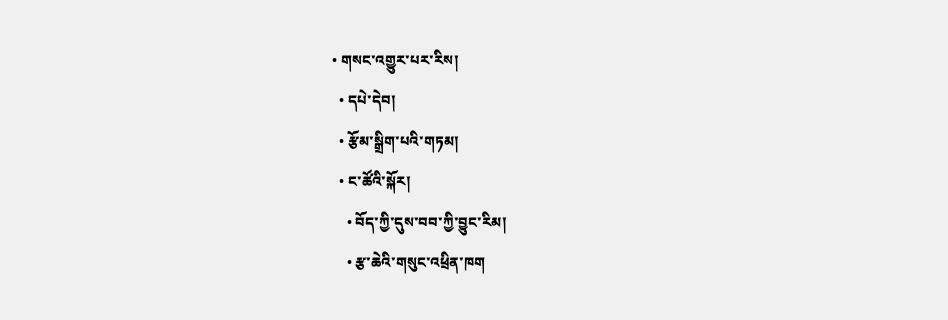• གསང་འགྱུར་པར་རིས།
  • དཔེ་དེབ།
  • རྩོམ་སྒྲིག་པའི་གཏམ།
  • ང་ཚོའི་སྐོར།
    • བོད་ཀྱི་དུས་བབ་ཀྱི་བྱུང་རིམ།
    • རྩ་ཆེའི་གསུང་འཕྲིན་ཁག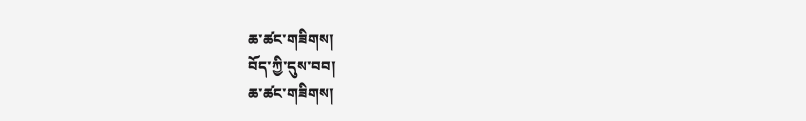ཆ་ཚང་གཟིགས།
བོད་ཀྱི་དུས་བབ།
ཆ་ཚང་གཟིགས།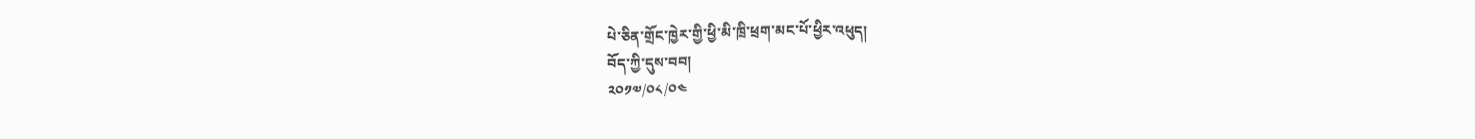པེ་ཅིན་གྲོང་ཁྱེར་གྱི་ཕྱི་མི་ཁྲི་ཕྲག་མང་པོ་ཕྱིར་འཕུད།
བོད་ཀྱི་དུས་བབ།
༢༠༡༧/༠༨/༠༤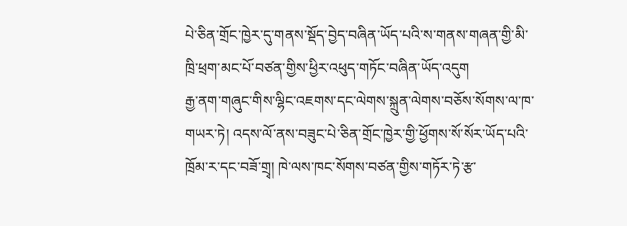པེ་ཅིན་གྲོང་ཁྱེར་དུ་གནས་སྡོད་བྱེད་བཞིན་ཡོད་པའི་ས་གནས་གཞན་གྱི་མི་ཁྲི་ཕྲག་མང་པོ་བཙན་གྱིས་ཕྱིར་འཕུད་གཏོང་བཞིན་ཡོད་འདུག
རྒྱ་ནག་གཞུང་གིས་ལྷིང་འཇགས་དང་ལེགས་སྐྲུན་ལེགས་བཅོས་སོགས་ལ་ཁ་གཡར་ཏེ། འདས་ལོ་ནས་བཟུང་པེ་ཅིན་གྲོང་ཁྱེར་གྱི་ཕྱོགས་སོ་སོར་ཡོད་པའི་ཁྲོམ་ར་དང་བཟོ་གྲྭ། ཁེ་ལས་ཁང་སོགས་བཙན་གྱིས་གཏོར་ཏེ་རྩ་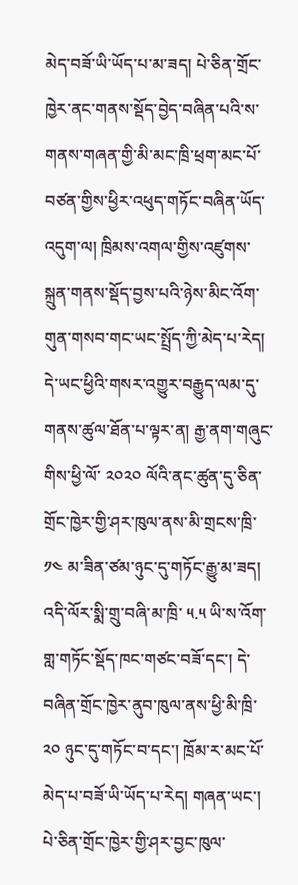མེད་བཟོ་ཡི་ཡོད་པ་མ་ཟད། པེ་ཅིན་གྲོང་ཁྱེར་ནང་གནས་སྡོད་བྱེད་བཞིན་པའི་ས་གནས་གཞན་གྱི་མི་མང་ཁྲི་ཕྲག་མང་པོ་བཙན་གྱིས་ཕྱིར་འཕུད་གཏོང་བཞིན་ཡོད་འདུག་ལ། ཁྲིམས་འགལ་གྱིས་འཛུགས་སྐྲུན་གནས་སྡོད་བྱས་པའི་ཉེས་མིང་འོག་གུན་གསབ་གང་ཡང་སྤྲོད་ཀྱི་མེད་པ་རེད།
དེ་ཡང་ཕྱིའི་གསར་འགྱུར་བརྒྱུད་ལམ་དུ་གནས་ཚུལ་ཐོན་པ་ལྟར་ན། རྒྱ་ནག་གཞུང་གིས་ཕྱི་ལོ་ ༢༠༢༠ ལོའི་ནང་ཚུན་དུ་ཅིན་གྲོང་ཁྱེར་གྱི་ཤར་ཁུལ་ནས་མི་གྲངས་ཁྲི་ ༡༤ མ་ཟིན་ཙམ་ཉུང་དུ་གཏོང་རྒྱུ་མ་ཟད། འདི་ལོར་སྨི་གྲུ་བཞི་མ་ཁྲི་ ༥.༥ ཡི་ས་འོག་གླ་གཏོང་སྡོད་ཁང་གཙང་བཟོ་དང་། དེ་བཞིན་གྲོང་ཁྱེར་ནུབ་ཁུལ་ནས་ཕྱི་མི་ཁྲི་ ༢༠ ཉུང་དུ་གཏོང་བ་དང་། ཁྲོམ་ར་མང་པོ་མེད་པ་བཟོ་ཡི་ཡོད་པ་རེད། གཞན་ཡང་། པེ་ཅིན་གྲོང་ཁྱེར་གྱི་ཤར་བྱང་ཁུལ་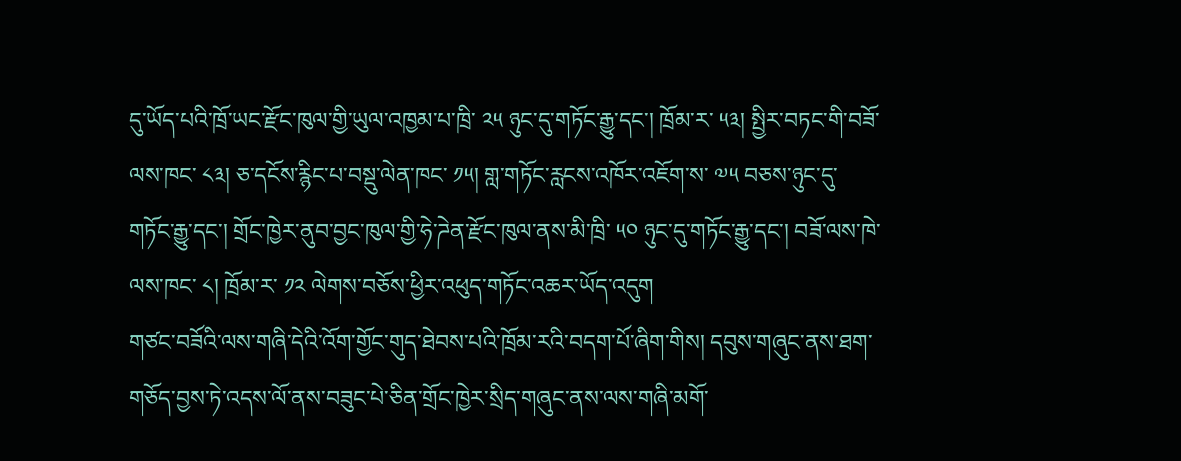དུ་ཡོད་པའི་ཁྲོ་ཡང་རྫོང་ཁུལ་གྱི་ཡུལ་འཁྱམ་པ་ཁྲི་ ༢༥ ཉུང་དུ་གཏོང་རྒྱུ་དང་། ཁྲོམ་ར་ ༥༣། སྤྱིར་བཏང་གི་བཟོ་ལས་ཁང་ ༨༣། ཅ་དངོས་རྙིང་པ་བསྡུ་ལེན་ཁང་ ༡༥། གླ་གཏོང་རླངས་འཁོར་འཇོག་ས་ ༧༥ བཅས་ཉུང་དུ་གཏོང་རྒྱུ་དང་། གྲོང་ཁྱེར་ནུབ་བྱང་ཁུལ་གྱི་ཧེ་ཌེན་རྫོང་ཁུལ་ནས་མི་ཁྲི་ ༥༠ ཉུང་དུ་གཏོང་རྒྱུ་དང་། བཟོ་ལས་ཁེ་ལས་ཁང་ ༨། ཁྲོམ་ར་ ༡༢ ལེགས་བཅོས་ཕྱིར་འཕུད་གཏོང་འཆར་ཡོད་འདུག
གཙང་བཟོའི་ལས་གཞི་དེའི་འོག་གྱོང་གུད་ཐེབས་པའི་ཁྲོམ་རའི་བདག་པོ་ཞིག་གིས། དབུས་གཞུང་ནས་ཐག་གཅོད་བྱས་ཏེ་འདས་ལོ་ནས་བཟུང་པེ་ཅིན་གྲོང་ཁྱེར་སྲིད་གཞུང་ནས་ལས་གཞི་མགོ་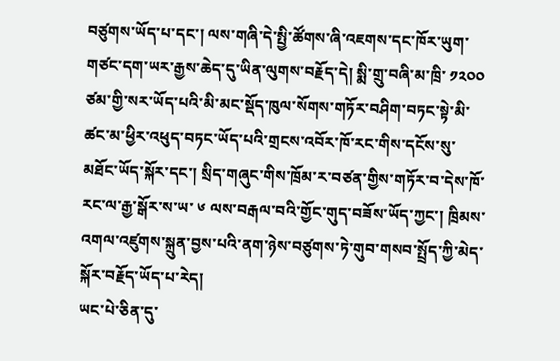བཙུགས་ཡོད་པ་དང་། ལས་གཞི་དེ་སྤྱི་ཚོགས་ཞི་འཇགས་དང་ཁོར་ཡུག་གཙང་དག་ཡར་རྒྱས་ཆེད་དུ་ཡིན་ལུགས་བརྗོད་དེ། སྨི་གྲུ་བཞི་མ་ཁྲི་ ༡༢༠༠ ཙམ་གྱི་སར་ཡོད་པའི་མི་མང་སྡོད་ཁུལ་སོགས་གཏོར་བཤིག་བཏང་སྟེ་མི་ཚང་མ་ཕྱིར་འཕུད་བཏང་ཡོད་པའི་གྲངས་འབོར་ཁོ་རང་གིས་དངོས་སུ་མཐོང་ཡོད་སྐོར་དང་། སྲིད་གཞུང་གིས་ཁྲོམ་ར་བཙན་གྱིས་གཏོར་བ་དེས་ཁོ་རང་ལ་རྒྱ་སྒོར་ས་ཡ་ ༦ ལས་བརྒལ་བའི་གྱོང་གུད་བཟོས་ཡོད་ཀྱང་། ཁྲིམས་འགལ་འཛུགས་སྐྲུན་བྱས་པའི་ནག་ཉེས་བཙུགས་ཏེ་གུབ་གསབ་སྤྲོད་ཀྱི་མེད་སྐོར་བརྗོད་ཡོད་པ་རེད།
ཡང་པེ་ཅིན་དུ་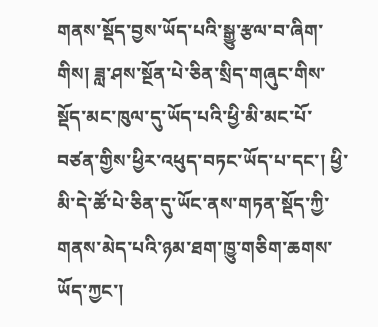གནས་སྡོད་བྱས་ཡོད་པའི་སྒྱུ་རྩལ་བ་ཞིག་གིས། ཟླ་ཤས་སྔོན་པེ་ཅིན་སྲིད་གཞུང་གིས་སྡོད་མང་ཁུལ་དུ་ཡོད་པའི་ཕྱི་མི་མང་པོ་བཙན་གྱིས་ཕྱིར་འཕུད་བཏང་ཡོད་པ་དང་། ཕྱི་མི་དེ་ཚོ་པེ་ཅིན་དུ་ཡོང་ནས་གཏན་སྡོད་ཀྱི་གནས་མེད་པའི་ཉམ་ཐག་ཁྱུ་གཅིག་ཆགས་ཡོད་ཀྱང་།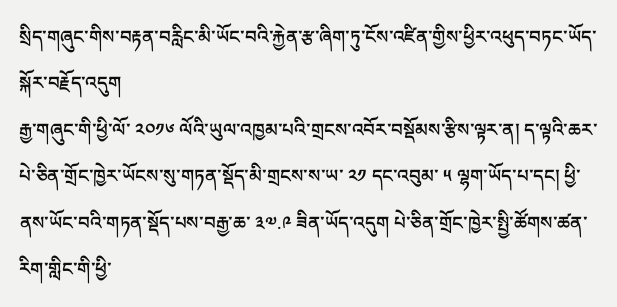སྲིད་གཞུང་གིས་བརྟན་བརླིང་མི་ཡོང་བའི་རྐྱེན་རྩ་ཞིག་ཏུ་ངོས་འཛིན་གྱིས་ཕྱིར་འཕུད་བཏང་ཡོད་སྐོར་བརྗོད་འདུག
རྒྱ་གཞུང་གི་ཕྱི་ལོ་ ༢༠༡༦ ལོའི་ཡུལ་འཁྱམ་པའི་གྲངས་འབོར་བསྡོམས་རྩིས་ལྟར་ན། ད་ལྟའི་ཆར་པེ་ཅིན་གྲོང་ཁྱེར་ཡོངས་སུ་གཏན་སྡོད་མི་གྲངས་ས་ཡ་ ༢༡ དང་འབུམ་ ༥ ལྷག་ཡོད་པ་དང། ཕྱི་ནས་ཡོང་བའི་གཏན་སྡོད་པས་བརྒྱ་ཆ་ ༣༧.༩ ཟིན་ཡོད་འདུག པེ་ཅིན་གྲོང་ཁྱེར་སྤྱི་ཚོགས་ཚན་རིག་གླིང་གི་ཕྱི་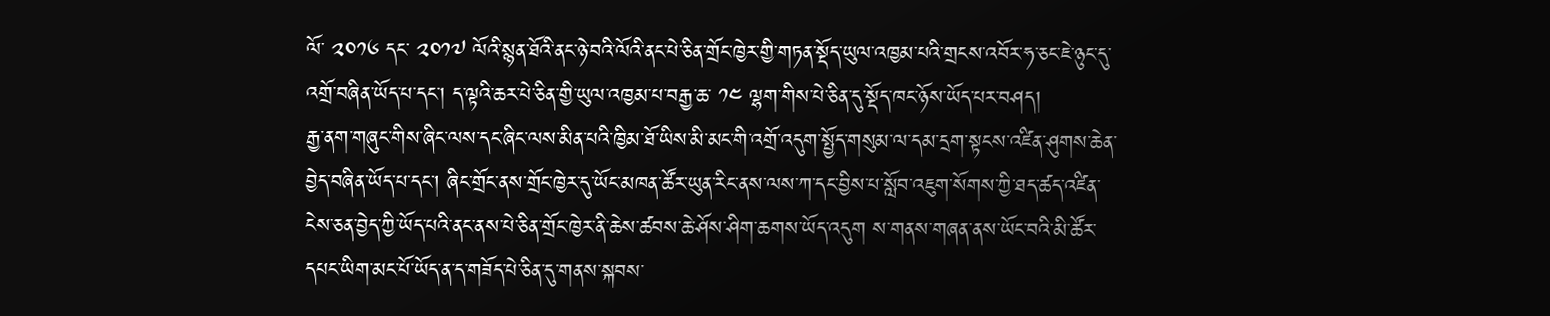ལོ་ ༢༠༡༦ དང་ ༢༠༡༧ ལོའི་སྙན་ཐོའི་ནང་ཉེ་བའི་ལོའི་ནང་པེ་ཅིན་གྲོང་ཁྱེར་གྱི་གཏན་སྡོད་ཡུལ་འཁྱམ་པའི་གྲངས་འབོར་ཧ་ཅང་ཇེ་ཉུང་དུ་འགྲོ་བཞིན་ཡོད་པ་དང་། ད་ལྟའི་ཆར་པེ་ཅིན་གྱི་ཡུལ་འཁྱམ་པ་བརྒྱ་ཆ་ ༡༤ ལྷག་གིས་པེ་ཅིན་དུ་སྡོད་ཁང་ཉོས་ཡོད་པར་བཤད།
རྒྱ་ནག་གཞུང་གིས་ཞིང་ལས་དང་ཞིང་ལས་མིན་པའི་ཁྱིམ་ཐོ་ཡིས་མི་མང་གི་འགྲོ་འདུག་སྤྱོད་གསུམ་ལ་དམ་དྲག་སྟངས་འཛིན་ཤུགས་ཆེན་བྱེད་བཞིན་ཡོད་པ་དང་། ཞིང་གྲོང་ནས་གྲོང་ཁྱེར་དུ་ཡོང་མཁན་ཚོར་ཡུན་རིང་ནས་ལས་ཀ་དང་བྱིས་པ་སློབ་འཇུག་སོགས་ཀྱི་ཐད་ཚད་འཛིན་ངེས་ཅན་བྱེད་ཀྱི་ཡོད་པའི་ནང་ནས་པེ་ཅིན་གྲོང་ཁྱེར་ནི་ཆེས་ཚབས་ཆེ་ཤོས་ཤིག་ཆགས་ཡོད་འདུག ས་གནས་གཞན་ནས་ཡོང་བའི་མི་ཚོར་དཔང་ཡིག་མང་པོ་ཡོད་ན་ད་གཟོད་པེ་ཅིན་དུ་གནས་སྐབས་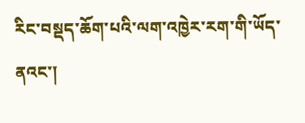རིང་བསྡད་ཆོག་པའི་ལག་འཁྱེར་རག་གི་ཡོད་ནའང་།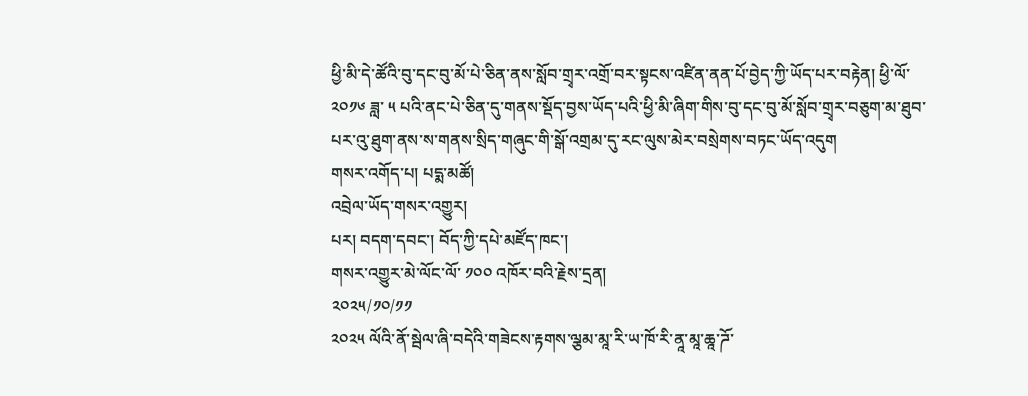ཕྱི་མི་དེ་ཚོའི་བུ་དང་བུ་མོ་པེ་ཅིན་ནས་སློབ་གྲྭར་འགྲོ་བར་སྟངས་འཛིན་ནན་པོ་བྱེད་ཀྱི་ཡོད་པར་བརྟེན། ཕྱི་ལོ་ ༢༠༡༦ ཟླ་ ༥ པའི་ནང་པེ་ཅིན་དུ་གནས་སྡོད་བྱས་ཡོད་པའི་ཕྱི་མི་ཞིག་གིས་བུ་དང་བུ་མོ་སློབ་གྲྭར་བཅུག་མ་ཐུབ་པར་འུ་ཐུག་ནས་ས་གནས་སྲིད་གཞུང་གི་སྒོ་འགྲམ་དུ་རང་ལུས་མེར་བསྲེགས་བཏང་ཡོད་འདུག
གསར་འགོད་པ། པདྨ་མཚོ།
འབྲེལ་ཡོད་གསར་འགྱུར།
པར། བདག་དབང་། བོད་ཀྱི་དཔེ་མཛོད་ཁང་།
གསར་འགྱུར་མེ་ལོང་ལོ་ ༡༠༠ འཁོར་བའི་རྗེས་དྲན།
༢༠༢༥/༡༠/༡༡
༢༠༢༥ ལོའི་ནོ་སྦེལ་ཞི་བདེའི་གཟེངས་རྟགས་ལྕམ་མཱ་རི་ཡ་ཁོ་རི་ནཱ་མཱ་ཆཱ་ཌོ་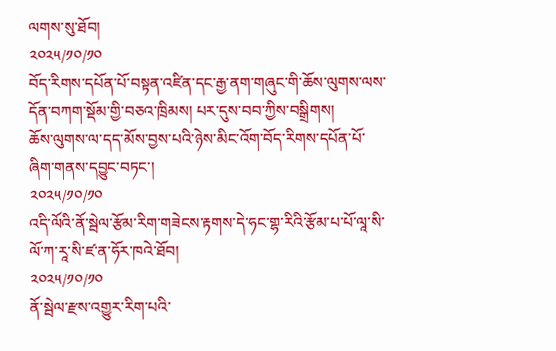ལགས་སུ་ཐོབ།
༢༠༢༥/༡༠/༡༠
བོད་རིགས་དཔོན་པོ་བསྟན་འཛིན་དང་རྒྱ་ནག་གཞུང་གི་ཆོས་ལུགས་ལས་དོན་བཀག་སྡོམ་གྱི་བཅའ་ཁྲིམས། པར་དུས་བབ་ཀྱིས་བསྒྲིགས།
ཆོས་ལུགས་ལ་དད་མོས་བྱས་པའི་ཉེས་མིང་འོག་བོད་རིགས་དཔོན་པོ་ཞིག་གནས་དབྱུང་བཏང་།
༢༠༢༥/༡༠/༡༠
འདི་ལོའི་ནོ་སྦེལ་རྩོམ་རིག་གཟེངས་རྟགས་དེ་ཧང་གྷ་རིའི་རྩོམ་པ་པོ་ལཱ་སི་ལོ་ཀ་རཱ་སི་ཛ་ན་ཧོར་ཁའེ་ཐོབ།
༢༠༢༥/༡༠/༡༠
ནོ་སྦེལ་རྫས་འགྱུར་རིག་པའི་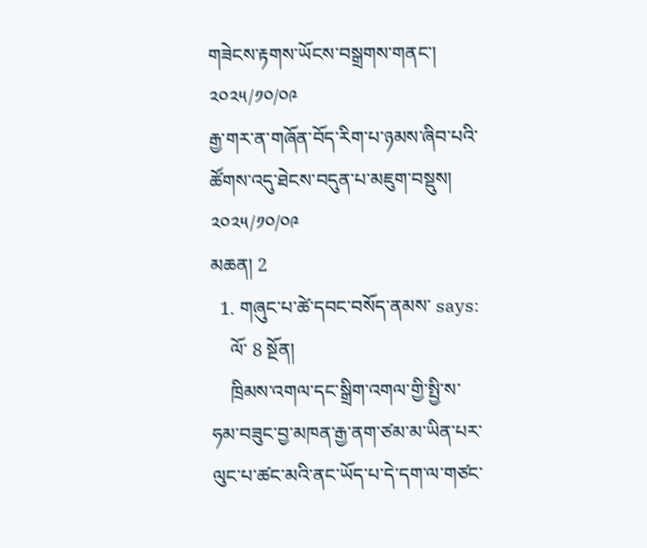གཟེངས་རྟགས་ཡོངས་བསྒྲགས་གནང་།
༢༠༢༥/༡༠/༠༩
རྒྱ་གར་ན་གཞོན་བོད་རིག་པ་ཉམས་ཞིབ་པའི་ཚོགས་འདུ་ཐེངས་བདུན་པ་མཇུག་བསྡུས།
༢༠༢༥/༡༠/༠༩
མཆན། 2
  1. གཞུང་པ་ཚེ་དབང་བསོད་ནམས་ says:
    ལོ་ 8 སྔོན།
    ཁྲིམས་འགལ་དང་སྒྲིག་འགལ་གྱི་སྤྱི་ས་ཧམ་བཟུང་བྱ་མཁན་རྒྱ་ནག་ཙམ་མ་ཡིན་པར་ལུང་པ་ཚང་མའི་ནང་ཡོད་པ་དེ་དག་ལ་གཙང་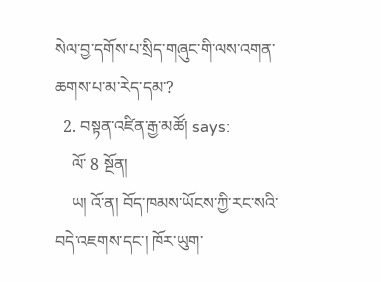སེལ་བྱ་དགོས་པ་སྲིད་གཞུང་གི་ལས་འགན་ཆགས་པ་མ་རེད་དམ་?
  2. བསྟན་འཛིན་རྒྱ་མཚོ། says:
    ལོ་ 8 སྔོན།
    ཡ། འོ་ན། བོད་ཁམས་ཡོངས་ཀྱི་རང་སའི་བདེ་འཇགས་དང་། ཁོར་ཡུག་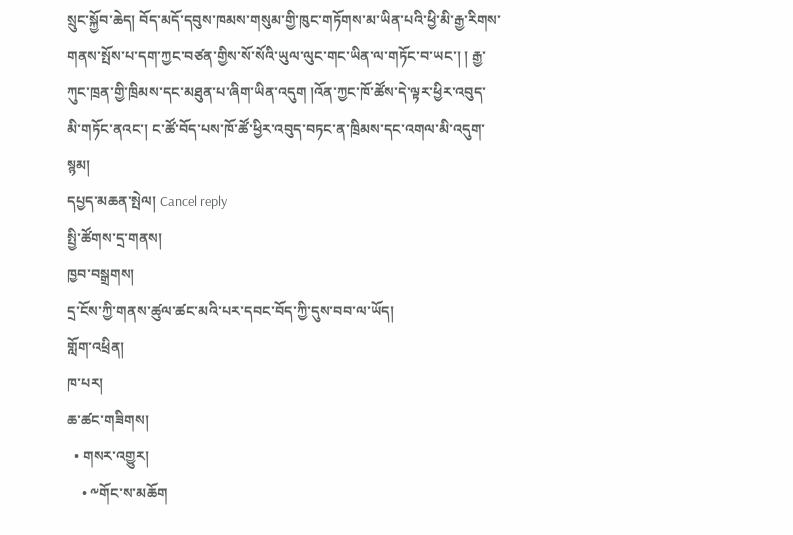སྲུང་སྐྱོབ་ཆེད། བོད་མདོ་དབུས་ཁམས་གསུམ་གྱི་ཁུང་གཏོགས་མ་ཡིན་པའི་ཕྱི་མི་རྒྱ་རིགས་གནས་སྤོས་པ་དག་ཀྱང་བཙན་གྱིས་སོ་སོའི་ཡུལ་ལུང་གང་ཡིན་ལ་གཏོང་བ་ཡང་། ། རྒྱ་ཀུང་ཁྲན་གྱི་ཁྲིམས་དང་མཐུན་པ་ཞིག་ཡིན་འདུག །འོན་ཀྱང་ཁོ་ཚོས་དེ་ལྟར་ཕྱིར་འབུད་མི་གཏོང་ནའང་། ང་ཚོ་བོད་པས་ཁོ་ཚོ་ཕྱིར་འབུད་བཏང་ན་ཁྲིམས་དང་འགལ་མི་འདུག་སྙམ།
དཔྱད་མཆན་སྤེལ། Cancel reply
སྤྱི་ཚོགས་དྲ་གནས།
ཁྱབ་བསྒྲགས།
དྲ་ངོས་ཀྱི་གནས་ཚུལ་ཚང་མའི་པར་དབང་བོད་ཀྱི་དུས་བབ་ལ་ཡོད།
གློག་འཕྲིན།
ཁ་པར།
ཆ་ཚང་གཟིགས།
  • གསར་འགྱུར།
    • ༸གོང་ས་མཆོག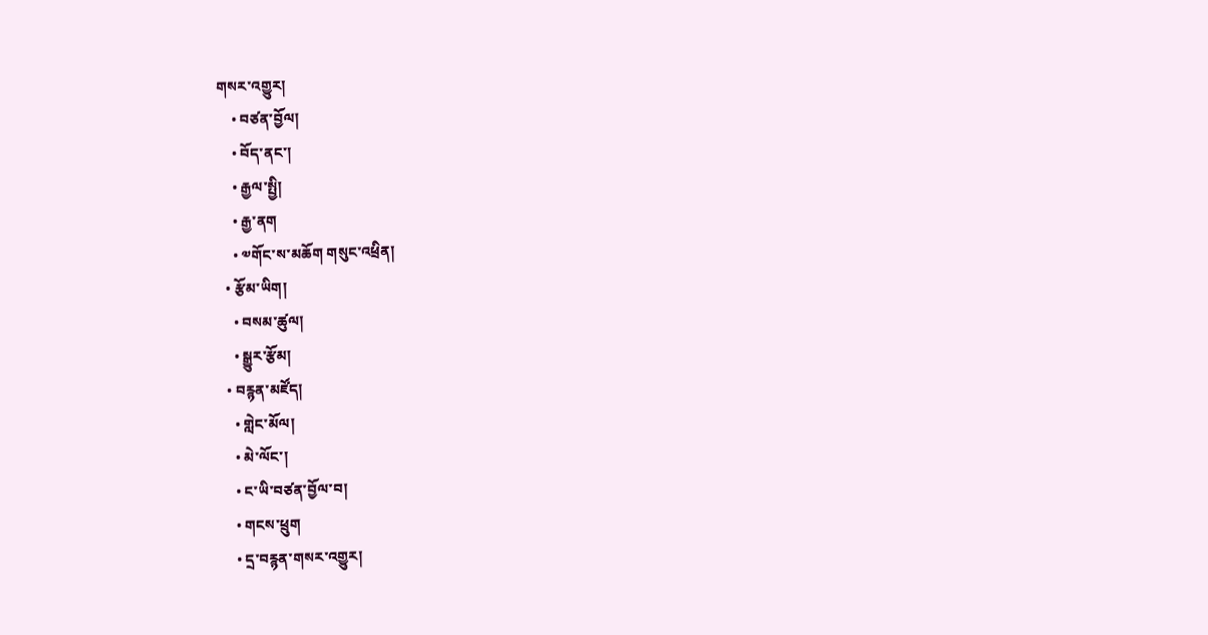གསར་འགྱུར།
    • བཙན་བྱོལ།
    • བོད་ནང་།
    • རྒྱལ་སྤྱི།
    • རྒྱ་ནག
    • ༧གོང་ས་མཆོག གསུང་འཕྲིན།
  • རྩོམ་ཡིག།
    • བསམ་ཚུལ།
    • སྒྱུར་རྩོམ།
  • བརྙན་མཛོད།
    • གླེང་མོལ།
    • མེ་ལོང་།
    • ང་ཡི་བཙན་བྱོལ་བ།
    • གངས་ཕྲུག
    • དྲ་བརྙན་གསར་འགྱུར།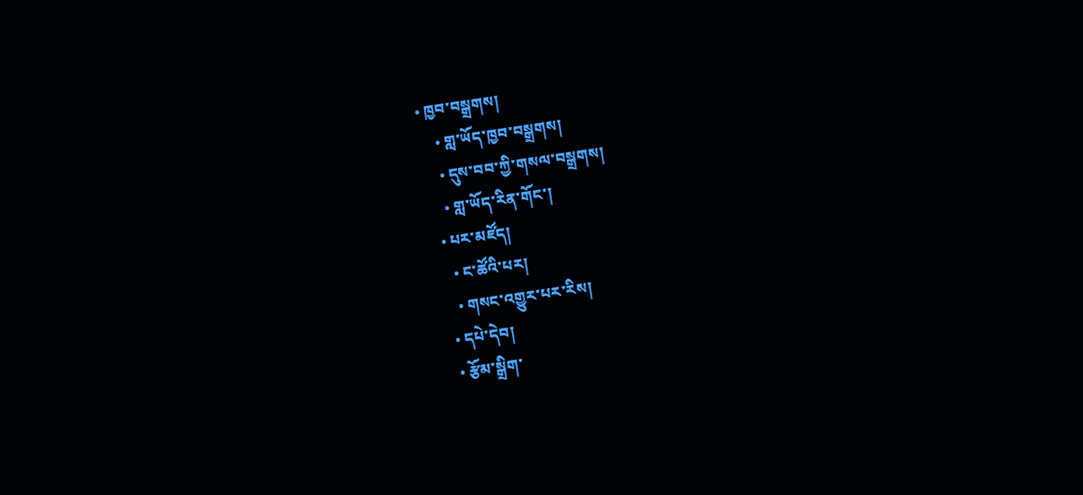• ཁྱབ་བསྒྲགས།
    • གླ་ཡོད་ཁྱབ་བསྒྲགས།
    • དུས་བབ་ཀྱི་གསལ་བསྒྲགས།
    • གླ་ཡོད་རིན་གོང་།
  • པར་མཛོད།
    • ང་ཚོའི་པར།
    • གསང་འགྱུར་པར་རིས།
  • དཔེ་དེབ།
  • རྩོམ་སྒྲིག་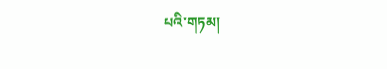པའི་གཏམ།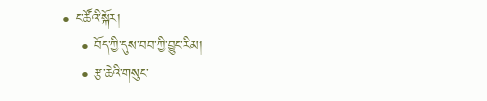• ང་ཚོའི་སྐོར།
    • བོད་ཀྱི་དུས་བབ་ཀྱི་བྱུང་རིམ།
    • རྩ་ཆེའི་གསུང་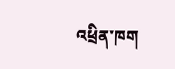འཕྲིན་ཁག